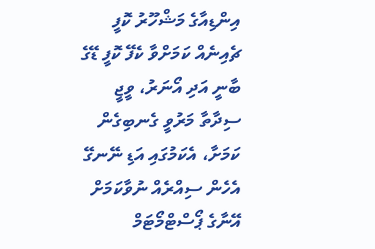އިންޑިއާގެ މަޝްހޫރު ކޮފީ ޗެއިނެއް ކަމަށްވާ ކެފޭ ކޮފީ ޑޭގެ ބާނީ އަދި އޯނަރު، ވީޖީ ސިދާތާ މަރުވީ ގެނބިގެން ކަމަށާ، އެކަމުގައި އަޑި ނޭނގޭ އެހެން ސިއްރެއް ނުވާކަމަށް އޭނާގެ ޕޯސްޓްމޯޓަމް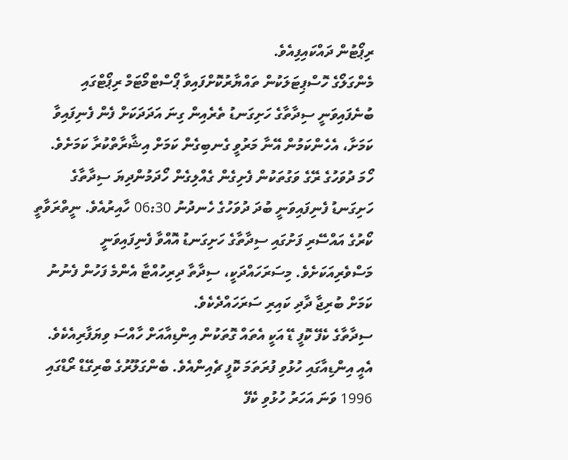ރިޕޯޓުން ދައްކައިފިއެވެ.
މެންގަލޯގެ ހޮސްޕިޓަލަކުން ތައްޔާރުކޮށްފައިވާ ޕޯސްޓްމޯޓަމް ރިޕޯޓްގައި ބުނެފައިވަނީ ސިދާތާގެ ހަށިގަނޑު ތެރެއިން ގިނަ އަދަދަކަށް ފެން ފެނިފައިވާ ކަމަށާ، އެހެންކަމުން އޭނާ މަރުވީ ގެނބިގެން ކަމަށް އިޝާރާތްކުރާ ކަމަށެވެ.
ހޯމަ ދުވަހުގެ ރޭގެ ވަގުތަކުން ފެށިގެން ގެއްލިގެން ހޯދަމުންދިޔަ ސިދާތާގެ ހަށިގަނޑު ފެނިފައިވަނީ ބުދަ ދުވަހުގެ ހެނދުނު 06:30 ހާއިރުއެވެ. ނީތްރަވާތީ ކޯރުގެ އައްސޭރި ފަށުގައި ސިދާތާގެ ހަށިގަނޑު އޮއްވާ ފެނިފައިވަނީ މަސްވެރިއަކަށެވެ. މިސަރަހައްދަކީ، ސިދާތާ ދިރިހުއްޓާ އެންމެ ފަހުން ފެނުނު ކަމަށް ބުރިޖާ ދާދި ކައިރި ސަރަހައްދެކެވެ.
ސިދާތާގެ ކެފޭ ކޮފީ ޑޭ އަކީ އެތައް ގޮތަކުން އިންޑިއާއަށް ހާއްސަ ވިޔަފާރިއެކެވެ. އެއީ އިންޑިއާގައި ހުޅުވި ފުރަތަމަ ކޮފީ ޗެއިންއެވެ. ބެންގަލޫރުގެ ބްރިގޭޑް ރޯޑްގައި 1996 ވަނަ އަހަރު ހުޅުވި ކެފޭ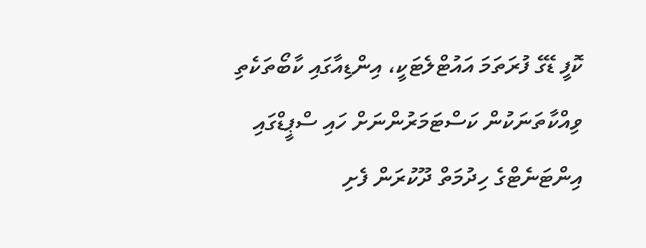ކޮފީ ޑޭގެ ފުރަތަމަ އައުޓްލެޓަކީ، އިންޑިއާގައި ކާބޯތަކެތި ވިއްކާތަނަކުން ކަސްޓަމަރުންނަށް ހައި ސްޕީޑްގައި އިންޓަނެޓްގެ ހިދުމަތް ދޫކުރަން ފެށި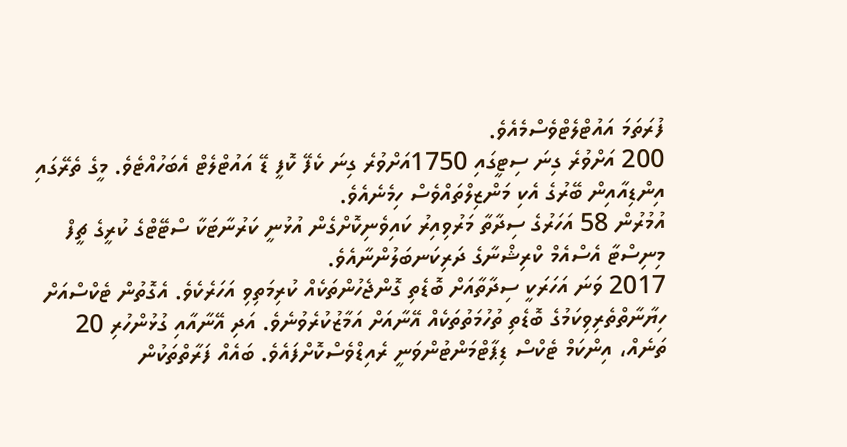ފުރަތަމަ އައުޓްލެޓްވެސްމެއެވެ.
200 އަށްވުރެ ގިނަ ސިޓީގައި 1750އަށްވުރެ ގިނަ ކެފޭ ކޮފީ ޑޭ އައުޓްލެޓް އެބަހުއްޓެވެ. މީގެ ތެރޭގައި އިންޑިއާއިން ބޭރުގެ އެކި މަންޒިލްތައްވެސް ހިމެނެއެވެ.
އުމުރުން 58 އަހަރުގެ ސިދާތާ މަރުވިއިރު ކައިވެނިކޮށްގެން އުޅުނީ ކަރުނާޓަކާ ސްޓޭޓްގެ ކުރީގެ ޗީފް މިނިސްޓާ އެސްއެމް ކްރިޝްނާގެ ދަރިކަނބަލުންނާއެވެ.
2017 ވަނަ އަހަރަކީ ސިދާތާއަށް ބޮޑެތި ގޮންޖެހުންތަކެއް ކުރިމަތިވި އަހަރެކެވެ. އެގޮތުން ޓެކްސްއަށް ހިޔާނާތްތެރިވިކަމުގެ ބޮޑެތި ތުހުމަތުތަކެއް އޭނާއަށް އަމާޒުކުރެވުނެވެ. އަދި އޭނާއާއި ގުޅުންހުރި 20 ތަނެއް، އިންކަމް ޓެކްސް ޑިޕާޓްމަންޓުންވަނީ ރެއިޑްވެސްކޮށްފައެވެ. ބައެއް ފަރާތްތަކުން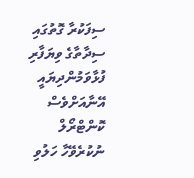ސިފަކުރާ ގޮތުގައި ސިދާތާގެ ވިޔަފާރި ފުޅާވަމުންދިޔައީ އޭނާއަށްވެސް ކޮންޓްރޯލް ނުކުރެވޭހާ ހަލުވި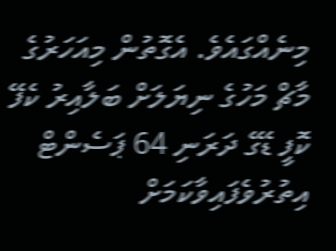މިނެއްގައެވެ. އެގޮތުން މިއަހަރުގެ މާޗް މަހުގެ ނިޔަލަށް ބަލާއިރު ކެފޭ ކޮފީ ޑޭގެ ދަރަނި 64 ޕަސެންޓް އިތުރުވެފައިވާކަމަށް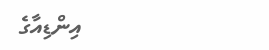އިންޑިއާގެ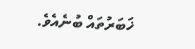ޚަބަރުތައް ބުނެއެވެ.